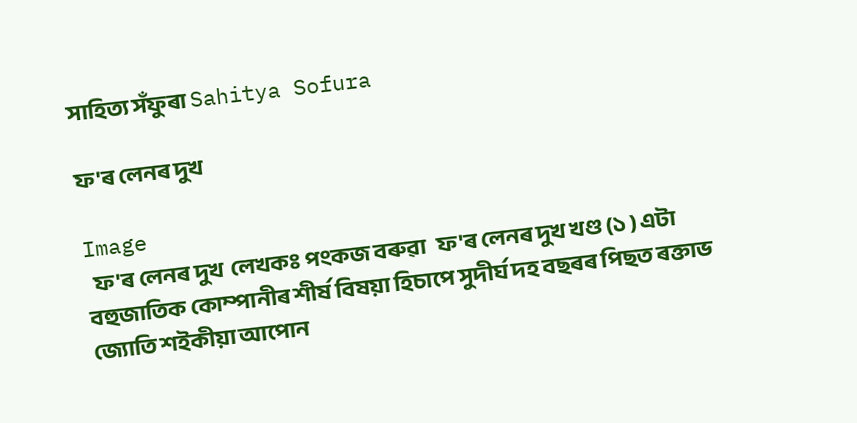সাহিত্য সঁফুৰা Sahitya Sofura

ফ'ৰ লেনৰ দুখ

Image
  ফ'ৰ লেনৰ দুখ  লেখকঃ পংকজ বৰুৱা   ফ'ৰ লেনৰ দুখ খণ্ড (১ ) এটা বহুজাতিক কোম্পানীৰ শীৰ্ষ বিষয়া হিচাপে সুদীৰ্ঘ দহ বছৰৰ পিছত ৰক্তাভ জ্যোতি শইকীয়া আপোন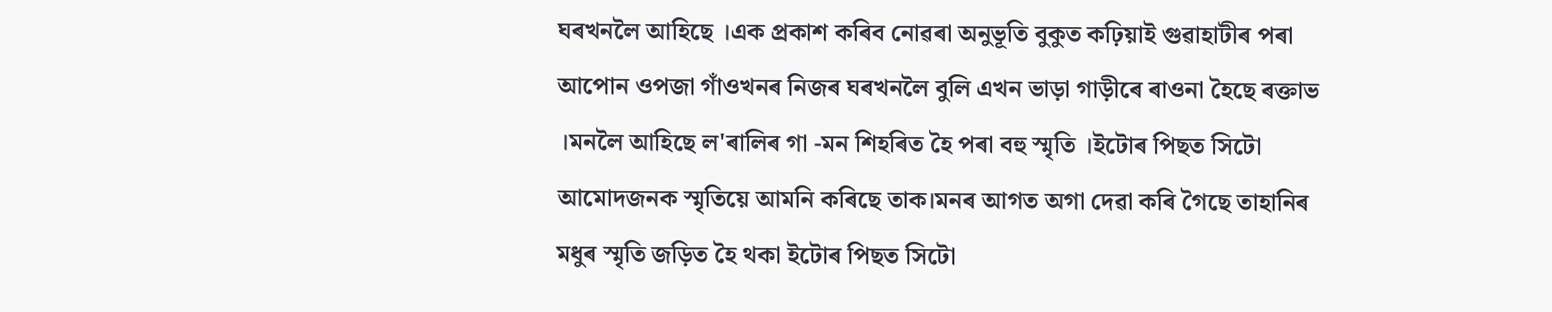ঘৰখনলৈ আহিছে ।এক প্ৰকাশ কৰিব নোৱৰা অনুভূতি বুকুত কঢ়িয়াই গুৱাহাটীৰ পৰা আপোন ওপজা গাঁওখনৰ নিজৰ ঘৰখনলৈ বুলি এখন ভাড়া গাড়ীৰে ৰাওনা হৈছে ৰক্তাভ ।মনলৈ আহিছে ল'ৰালিৰ গা -মন শিহৰিত হৈ পৰা বহু স্মৃতি ।ইটোৰ পিছত সিটো  আমোদজনক স্মৃতিয়ে আমনি কৰিছে তাক।মনৰ আগত অগা দেৱা কৰি গৈছে তাহানিৰ মধুৰ স্মৃতি জড়িত হৈ থকা ইটোৰ পিছত সিটো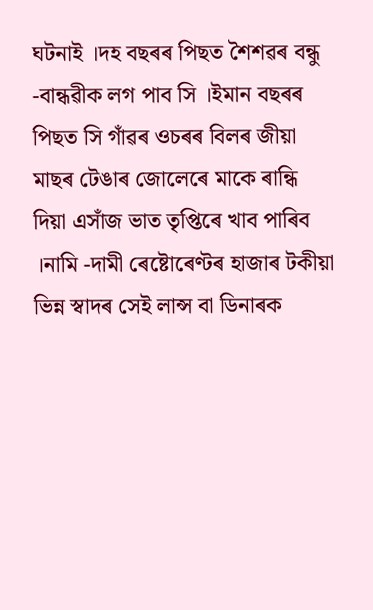ঘটনাই ।দহ বছৰৰ পিছত শৈশৱৰ বন্ধু -বান্ধৱীক লগ পাব সি ।ইমান বছৰৰ পিছত সি গাঁৱৰ ওচৰৰ বিলৰ জীয়া মাছৰ টেঙাৰ জোলেৰে মাকে ৰান্ধি দিয়া এসাঁজ ভাত তৃপ্তিৰে খাব পাৰিব ।নামি -দামী ৰেষ্টোৰেণ্টৰ হাজাৰ টকীয়া ভিন্ন স্বাদৰ সেই লান্স বা ডিনাৰক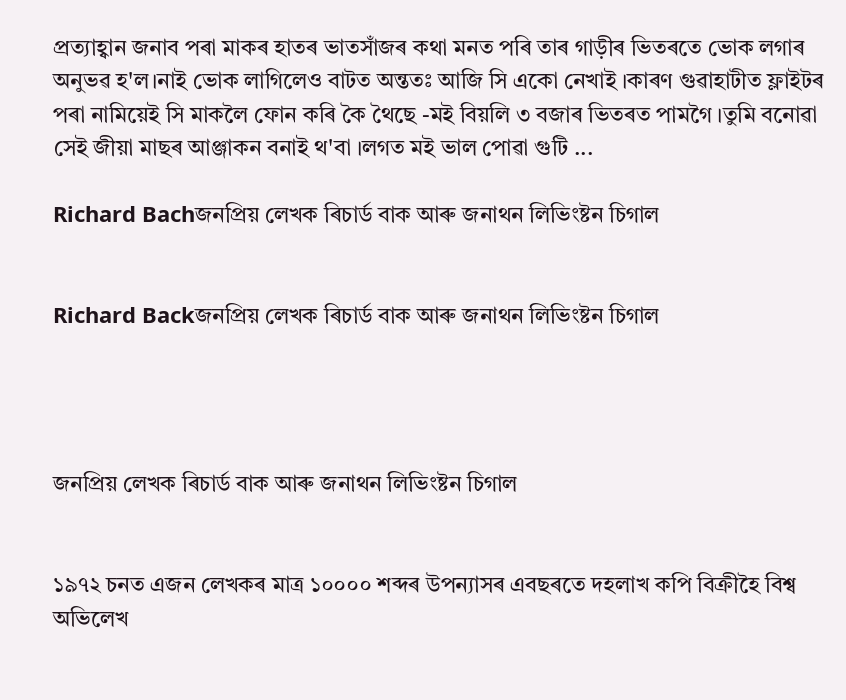প্ৰত্যাহ্বান জনাব পৰা মাকৰ হাতৰ ভাতসাঁজৰ কথা মনত পৰি তাৰ গাড়ীৰ ভিতৰতে ভোক লগাৰ অনুভৱ হ'ল।নাই ভোক লাগিলেও বাটত অন্ততঃ আজি সি একো নেখাই ।কাৰণ গুৱাহাটীত ফ্লাইটৰ পৰা নামিয়েই সি মাকলৈ ফোন কৰি কৈ থৈছে -মই বিয়লি ৩ বজাৰ ভিতৰত পামগৈ ।তুমি বনোৱা সেই জীয়া মাছৰ আঞ্জাকন বনাই থ'বা ।লগত মই ভাল পোৱা গুটি ...

Richard Bachজনপ্ৰিয় লেখক ৰিচাৰ্ড বাক আৰু জনাথন লিভিংষ্টন চিগাল


Richard Backজনপ্ৰিয় লেখক ৰিচাৰ্ড বাক আৰু জনাথন লিভিংষ্টন চিগাল




জনপ্ৰিয় লেখক ৰিচাৰ্ড বাক আৰু জনাথন লিভিংষ্টন চিগাল


১৯৭২ চনত এজন লেখকৰ মাত্ৰ ১০০০০ শব্দৰ উপন্যাসৰ এবছৰতে দহলাখ কপি বিক্ৰীহৈ বিশ্ব অভিলেখ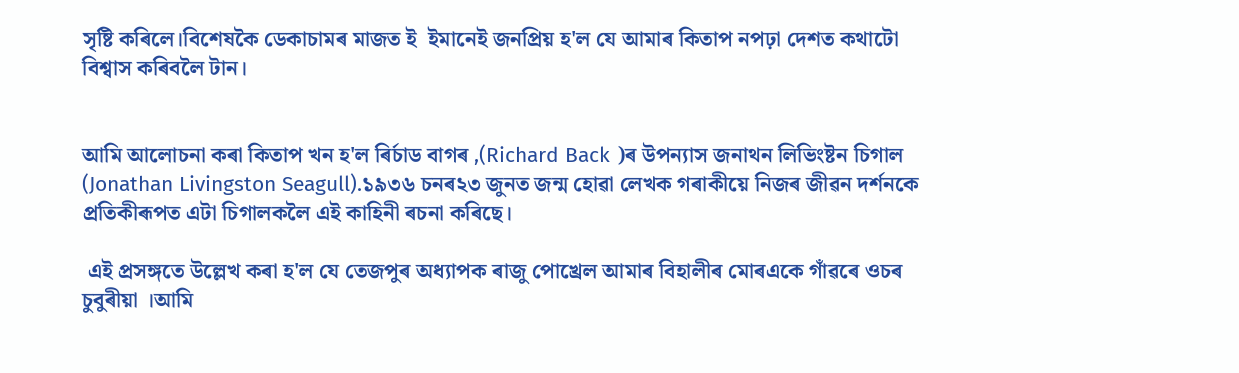সৃষ্টি কৰিলে।বিশেষকৈ ডেকাচামৰ মাজত ই  ইমানেই জনপ্ৰিয় হ'ল যে আমাৰ কিতাপ নপঢ়া দেশত কথাটো বিশ্বাস কৰিবলৈ টান।


আমি আলোচনা কৰা কিতাপ খন হ'ল ৰিৰ্চাড বাগৰ ,(Richard Back )ৰ উপন্যাস জনাথন লিভিংষ্টন চিগাল (Jonathan Livingston Seagull).১৯৩৬ চনৰ২৩ জুনত জন্ম হোৱা লেখক গৰাকীয়ে নিজৰ জীৱন দৰ্শনকে প্ৰতিকীৰূপত এটা চিগালকলৈ এই কাহিনী ৰচনা কৰিছে।

 এই প্ৰসঙ্গতে উল্লেখ কৰা হ'ল যে তেজপুৰ অধ্যাপক ৰাজু পোখ্ৰেল আমাৰ বিহালীৰ মোৰএকে গাঁৱৰে ওচৰ চুবুৰীয়া ।আমি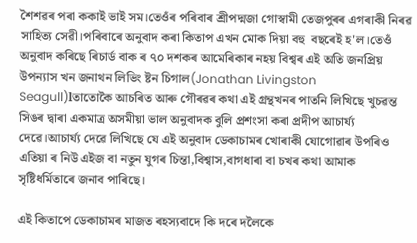শৈশৱৰ পৰা ককাই ভাই সম।তেওঁৰ পৰিবাৰ শ্ৰীপদ্মজা গোস্বামী তেজপুৰৰ এগৰাকী নিৰৱ সাহিত্য সেৱী।পৰিবাৰে অনুবাদ কৰা কিতাপ এখন মোক দিয়া বহু  বছৰেই হ'ল।তেওঁ অনুবাদ কৰিছে ৰিচাৰ্ড বাক ৰ ৭০ দশকৰ আমেৰিকাৰ নহয় বিশ্বৰ এই অতি জনপ্ৰিয় উপন্যাস খন জনাথন লিভিং ষ্টন চিগাল(Jonathan Livingston Seagull)lতাতোকৈ আচৰিত আৰু গৌৰৱৰ কথা এই গ্ৰন্থখনৰ পাতনি লিখিছে খুচৱন্ত সিঙৰ দ্বাৰা একমাত্ৰ অসমীয়া ভাল অনুবাদক বুলি প্ৰশংসা কৰা প্ৰদীপ আচাৰ্য্য দেৱে।আচাৰ্য্য দেৱে লিখিছে যে এই অনুবাদ ডেকাচামৰ খোৰাকী যোগোৱাৰ উপৰিও এতিয়া ৰ নিউ এইজ বা নতুন যুগৰ চিন্তা,বিশ্বাস,বাগধাৰা বা চখৰ কথা আমাক সৃষ্টিধৰ্মিতাৰে জনাব পাৰিছে।

এই কিতাপে ডেকাচামৰ মাজত ৰহস্যবাদে কি দৰে দলৈকে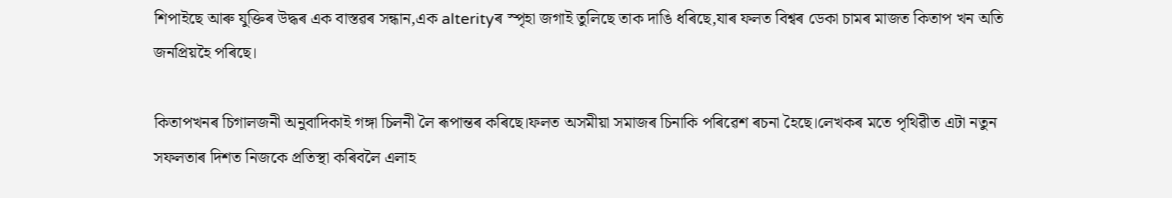শিপাইছে আৰু যুক্তিৰ উদ্ধৰ এক বাস্তৱৰ সন্ধান,এক alterityৰ স্পৃহা জগাই তুলিছে তাক দাঙি ধৰিছে,যাৰ ফলত বিশ্বৰ ডেকা চামৰ মাজত কিতাপ খন অতি জনপ্ৰিয়হৈ পৰিছে।

কিতাপখনৰ চিগালজনী অনুবাদিকাই গঙ্গা চিলনী লৈ ৰূপান্তৰ কৰিছে।ফলত অসমীয়া সমাজৰ চিনাকি পৰিৱেশ ৰচনা হৈছে।লেখকৰ মতে পৃথিৱীত এটা নতুন সফলতাৰ দিশত নিজকে প্ৰতিস্থা কৰিবলৈ এলাহ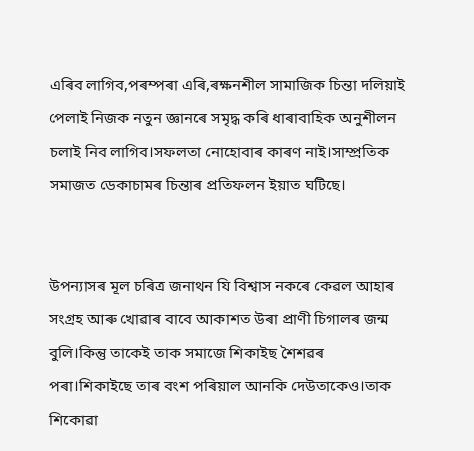এৰিব লাগিব,পৰম্পৰা এৰি,ৰক্ষনশীল সামাজিক চিন্তা দলিয়াই পেলাই নিজক নতুন জ্ঞানৰে সমৃদ্ধ কৰি ধাৰাবাহিক অনুশীলন চলাই নিব লাগিব।সফলতা নোহোবাৰ কাৰণ নাই।সাম্প্ৰতিক সমাজত ডেকাচামৰ চিন্তাৰ প্ৰতিফলন ইয়াত ঘটিছে।


উপন্যাসৰ মূল চৰিত্ৰ জনাথন যি বিশ্বাস নকৰে কেৱল আহাৰ সংগ্ৰহ আৰু খোৱাৰ বাবে আকাশত উৰা প্ৰাণী চিগালৰ জন্ম বুলি।কিন্তু তাকেই তাক সমাজে শিকাইছ শৈশৱৰ পৰা।শিকাইছে তাৰ বংশ পৰিয়াল আনকি দেউতাকেও।তাক শিকোৱা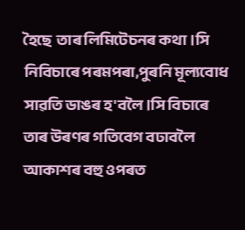হৈছে  তাৰ লিমিটেচনৰ কথা।সি নিবিচাৰে পৰমপৰা,পুৰনি মূল্যবোধ সাৱতি ডাঙৰ হ'বলৈ।সি বিচাৰে তাৰ উৰণৰ গতিবেগ বঢাবলৈ আকাশৰ বহু ওপৰত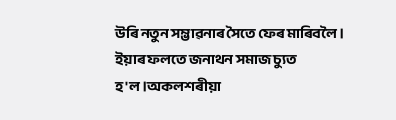উৰি নতুন সম্ভাৱনাৰ সৈতে ফেৰ মাৰিবলৈ। ইয়াৰ ফলতে জনাথন সমাজ চ্যুত হ'ল।অকলশৰীয়া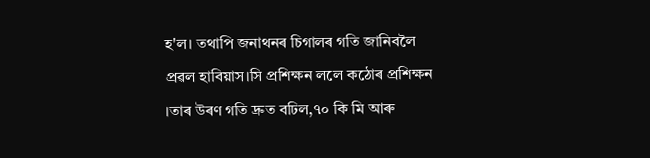হ'ল। তথাপি জনাথনৰ চিগালৰ গতি জানিবলৈ প্ৰৱল হাবিয়াস।সি প্ৰশিক্ষন ললে কঠোৰ প্ৰশিক্ষন ।তাৰ উৰণ গতি দ্ৰুত বঢিল,৭০ কি মি আৰু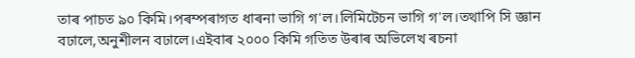তাৰ পাচত ৯০ কিমি।পৰম্পৰাগত ধাৰনা ভাগি গ'ল।লিমিটেচন ভাগি গ'ল।তথাপি সি জ্ঞান বঢালে,অনুশীলন বঢালে।এইবাৰ ২০০০ কিমি গতিত উৰাৰ অভিলেখ ৰচনা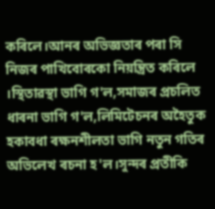কৰিলে।আনৰ অভিজ্ঞতাৰ পৰা সি নিজৰ পাখিবোৰকো নিয়ন্ত্ৰিত কৰিলে ।স্থিতাৱস্থা ভাগি গ'ল,সমাজৰ প্ৰচলিত ধাৰনা ভাগি গ'ল,লিমিটেচনৰ অহৈতুক হকাবধা ৰক্ষনশীলতা ভাগি নতুন গতিৰ অভিলেখ ৰচনা হ'ল।সুন্দৰ প্ৰতীকি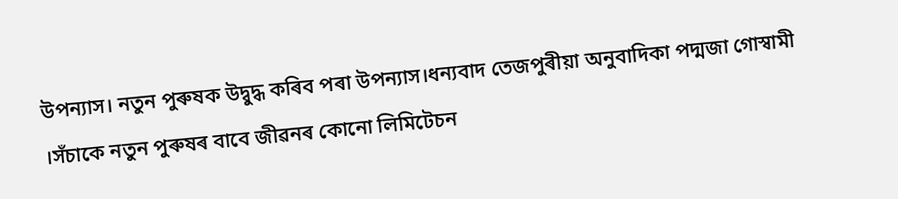উপন্যাস। নতুন পুৰুষক উদ্বুদ্ধ কৰিব পৰা উপন্যাস।ধন্যবাদ তেজপুৰীয়া অনুবাদিকা পদ্মজা গোস্বামী ।সঁচাকে নতুন পুৰুষৰ বাবে জীৱনৰ কোনো লিমিটেচন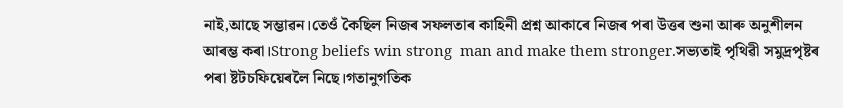নাই,আছে সম্ভাৱন।তেওঁ কৈছিল নিজৰ সফলতাৰ কাহিনী প্ৰশ্ন আকাৰে নিজৰ পৰা উত্তৰ শুনা আৰু অনুশীলন আৰম্ভ কৰা।Strong beliefs win strong  man and make them stronger.সভ্যতাই পৃথিৱী সমুদ্ৰপৃষ্টৰ পৰা ষ্টটচফিয়েৰলৈ নিছে।গতানুগতিক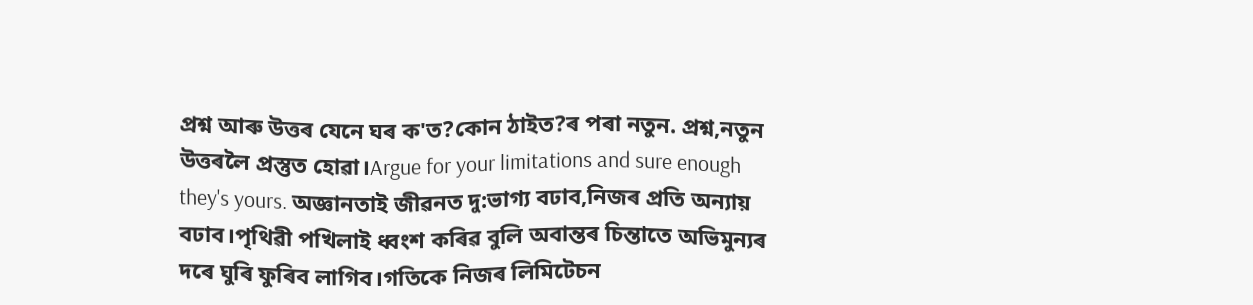প্ৰশ্ন আৰু উত্তৰ যেনে ঘৰ ক'ত?কোন ঠাইত?ৰ পৰা নতুন. প্ৰশ্ন,নতুন উত্তৰলৈ প্ৰস্তুত হোৱা।Argue for your limitations and sure enough they's yours. অজ্ঞানতাই জীৱনত দু:ভাগ্য বঢাব,নিজৰ প্ৰতি অন্যায় বঢাব।পৃথিৱী পখিলাই ধ্বংশ কৰিৱ বুলি অবান্তৰ চিন্তাতে অভিমুন্যৰ দৰে ঘুৰি ফুৰিব লাগিব।গতিকে নিজৰ লিমিটেচন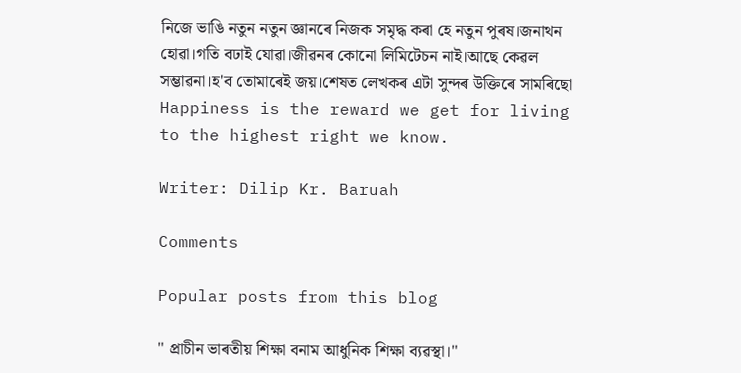নিজে ভাঙি নতুন নতুন জ্ঞানৰে নিজক সমৃদ্ধ কৰা হে নতুন পুৰষ।জনাথন হোৱা।গতি বঢাই যোৱা।জীৱনৰ কোনো লিমিটেচন নাই।আছে কেৱল সম্ভাৱনা।হ'ব তোমাৰেই জয়।শেষত লেখকৰ এটা সুন্দৰ উক্তিৰে সামৰিছো Happiness is the reward we get for living to the highest right we know.

Writer: Dilip Kr. Baruah

Comments

Popular posts from this blog

" প্ৰাচীন ভাৰতীয় শিক্ষা বনাম আধুনিক শিক্ষা ব্যৱস্থা।"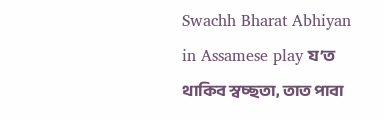Swachh Bharat Abhiyan in Assamese play য’ত থাকিব স্বচ্ছতা, তাত পাবা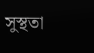সুস্থতা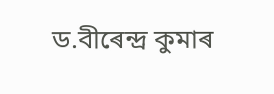ড.বীৰেন্দ্ৰ কুমাৰ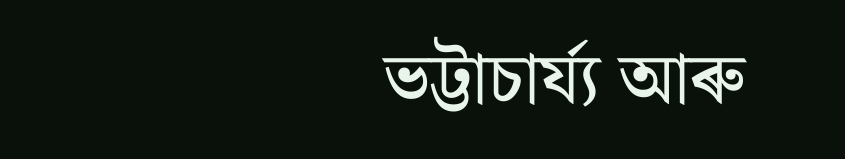ভট্টাচাৰ্য্য আৰু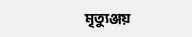মৃত্যুঞ্জয়